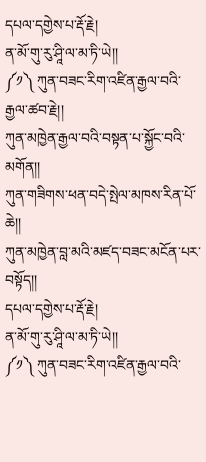དཔལ་དགྱེས་པ་རྡོ་རྗེ།
ན་མོ་གུ་རུ་ཤཱི་ལ་མ་ཏི་ཡེ།།
༼༡༽ ཀུན་བཟང་རིག་འཛིན་རྒྱལ་བའི་རྒྱལ་ཚབ་རྗེ།།
ཀུན་མཁྱེན་རྒྱལ་བའི་བསྟན་པ་སྐྱོང་བའི་མགོན།།
ཀུན་གཟིགས་ཕན་བདེ་སྤེལ་མཁས་རིན་པོ་ཆེ།།
ཀུན་མཁྱེན་བླ་མའི་མཛད་བཟང་མངོན་པར་བསྟོད།།
དཔལ་དགྱེས་པ་རྡོ་རྗེ།
ན་མོ་གུ་རུ་ཤཱི་ལ་མ་ཏི་ཡེ།།
༼༡༽ ཀུན་བཟང་རིག་འཛིན་རྒྱལ་བའི་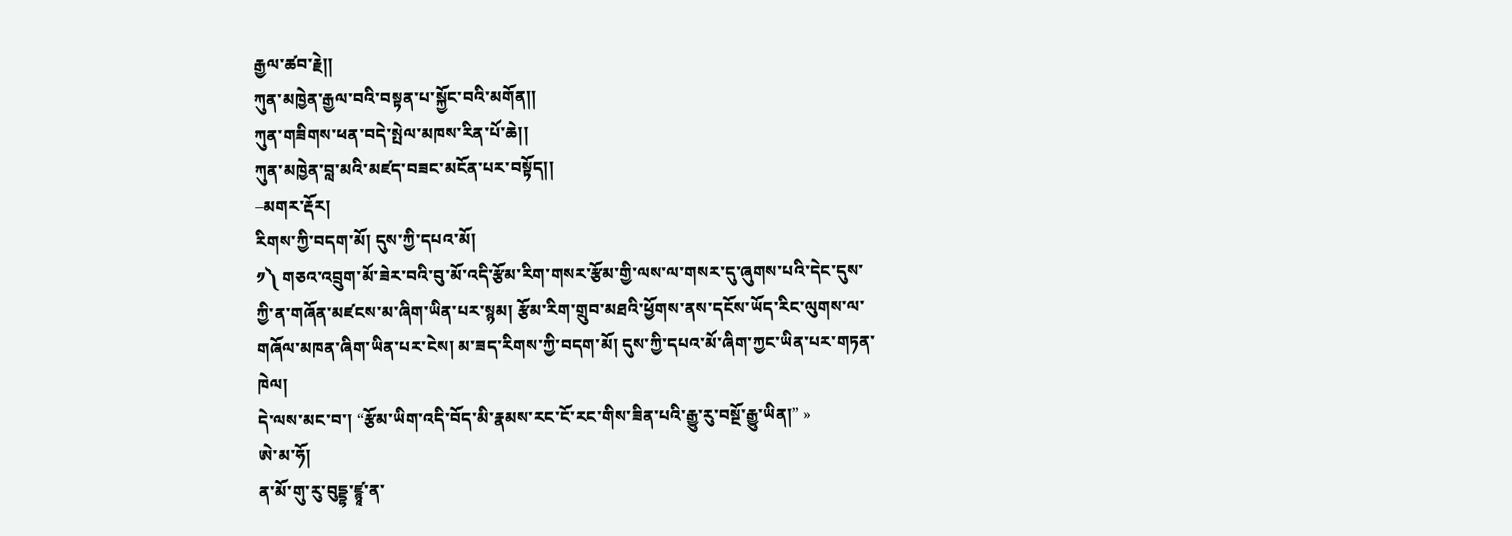རྒྱལ་ཚབ་རྗེ།།
ཀུན་མཁྱེན་རྒྱལ་བའི་བསྟན་པ་སྐྱོང་བའི་མགོན།།
ཀུན་གཟིགས་ཕན་བདེ་སྤེལ་མཁས་རིན་པོ་ཆེ།།
ཀུན་མཁྱེན་བླ་མའི་མཛད་བཟང་མངོན་པར་བསྟོད།།
–མགར་རྡོར།
རིགས་ཀྱི་བདག་མོ། དུས་ཀྱི་དཔའ་མོ།
༡༽ གཅའ་འབྲུག་མོ་ཟེར་བའི་བུ་མོ་འདི་རྩོམ་རིག་གསར་རྩོམ་གྱི་ལས་ལ་གསར་དུ་ཞུགས་པའི་དེང་དུས་ཀྱི་ན་གཞོན་མཛངས་མ་ཞིག་ཡིན་པར་སྙམ། རྩོམ་རིག་གྲུབ་མཐའི་ཕྱོགས་ནས་དངོས་ཡོད་རིང་ལུགས་ལ་གཞོལ་མཁན་ཞིག་ཡིན་པར་ངེས། མ་ཟད་རིགས་ཀྱི་བདག་མོ། དུས་ཀྱི་དཔའ་མོ་ཞིག་ཀྱང་ཡིན་པར་གཏན་ཁེལ།
དེ་ལས་མང་བ་། “རྩོམ་ཡིག་འདི་བོད་མི་རྣམས་རང་ངོ་རང་གིས་ཟིན་པའི་རྒྱུ་རུ་བསྔོ་རྒྱུ་ཡིན།” »
ཨེ་མ་ཧོ།
ན་མོ་གུ་རུ་བུདྡྷ་ཛྙཱ་ན་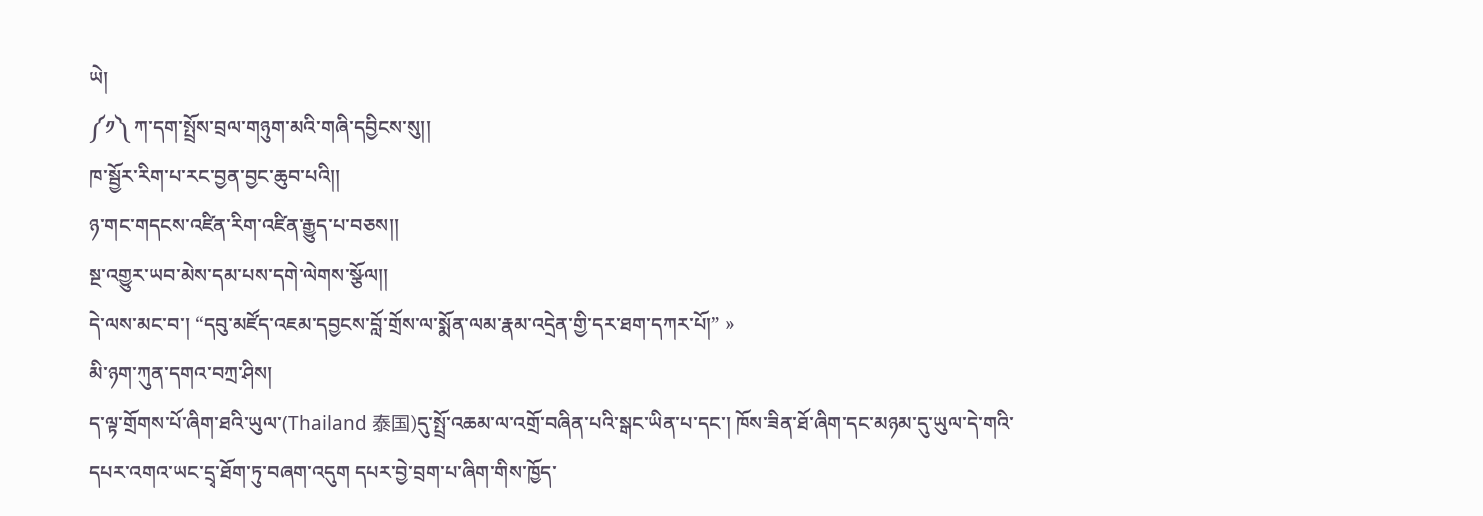ཡེ།
༼༡༽ ཀ་དག་སྤྲོས་བྲལ་གཉུག་མའི་གཞི་དབྱིངས་སུ།།
ཁ་སྦྱོར་རིག་པ་རང་བྱན་བྱང་ཆུབ་པའི།།
ཉ་གང་གདངས་འཛིན་རིག་འཛིན་རྒྱུད་པ་བཅས།།
སྔ་འགྱུར་ཡབ་མེས་དམ་པས་དགེ་ལེགས་སྩོལ།།
དེ་ལས་མང་བ་། “དབུ་མཛོད་འཇམ་དབྱངས་བློ་གྲོས་ལ་སྨོན་ལམ་རྣམ་འདྲེན་གྱི་དར་ཐག་དཀར་པོ།” »
མི་ཉག་ཀུན་དགའ་བཀྲ་ཤིས།
ད་ལྟ་གྲོགས་པོ་ཞིག་ཐའི་ཡུལ་(Thailand 泰国)དུ་སྤྲོ་འཆམ་ལ་འགྲོ་བཞིན་པའི་སྒང་ཡིན་པ་དང་། ཁོས་ཟིན་ཐོ་ཞིག་དང་མཉམ་དུ་ཡུལ་དེ་གའི་དཔར་འགའ་ཡང་དྲྭ་ཐོག་ཏུ་བཞག་འདུག དཔར་བྱེ་བྲག་པ་ཞིག་གིས་ཁྱོད་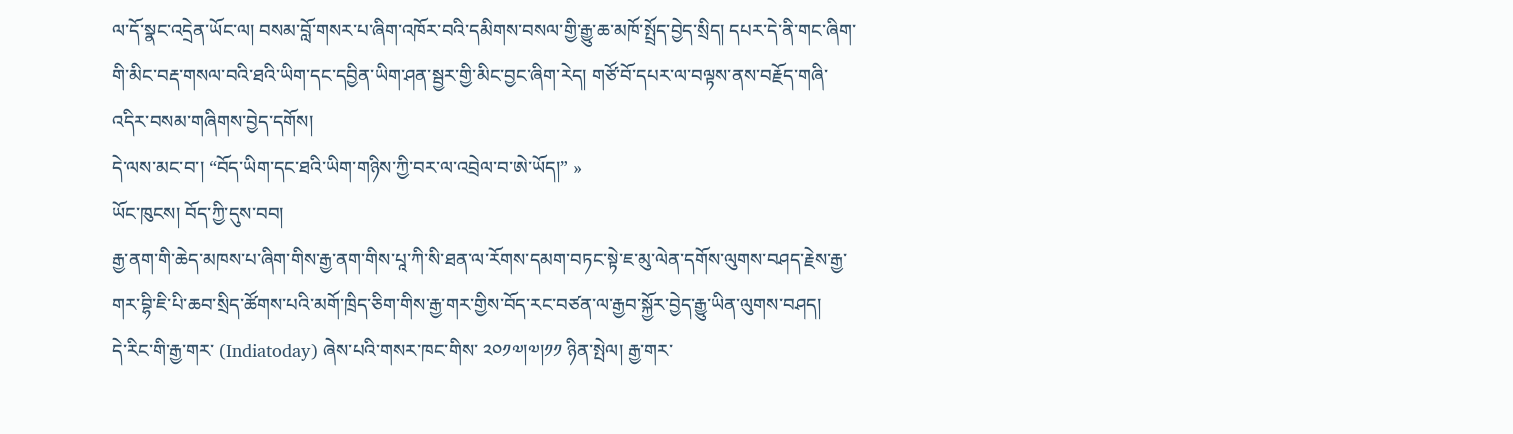ལ་དོ་སྣང་འདྲེན་ཡོང་ལ། བསམ་བློ་གསར་པ་ཞིག་འཁོར་བའི་དམིགས་བསལ་གྱི་རྒྱུ་ཆ་མཁོ་སྤྲོད་བྱེད་སྲིད། དཔར་དེ་ནི་གང་ཞིག་གི་མིང་བརྡ་གསལ་བའི་ཐའི་ཡིག་དང་དབྱིན་ཡིག་ཤན་སྦྱར་གྱི་མིང་བྱང་ཞིག་རེད། གཙོ་བོ་དཔར་ལ་བལྟས་ནས་བརྗོད་གཞི་འདིར་བསམ་གཞིགས་བྱེད་དགོས།
དེ་ལས་མང་བ་། “བོད་ཡིག་དང་ཐའི་ཡིག་གཉིས་ཀྱི་བར་ལ་འབྲེལ་བ་ཨེ་ཡོད།” »
ཡོང་ཁུངས། བོད་ཀྱི་དུས་བབ།
རྒྱ་ནག་གི་ཆེད་མཁས་པ་ཞིག་གིས་རྒྱ་ནག་གིས་པཱ་ཀི་སི་ཐན་ལ་རོགས་དམག་བཏང་སྟེ་ཇ་མུ་ལེན་དགོས་ལུགས་བཤད་རྗེས་རྒྱ་གར་བྷི་ཇི་པི་ཆབ་སྲིད་ཚོགས་པའི་མགོ་ཁྲིད་ཅིག་གིས་རྒྱ་གར་གྱིས་བོད་རང་བཙན་ལ་རྒྱབ་སྐྱོར་བྱེད་རྒྱུ་ཡིན་ལུགས་བཤད།
དེ་རིང་གི་རྒྱ་གར་ (Indiatoday) ཞེས་པའི་གསར་ཁང་གིས་ ༢༠༡༧།༧།༡༡ ཉིན་སྤེལ། རྒྱ་གར་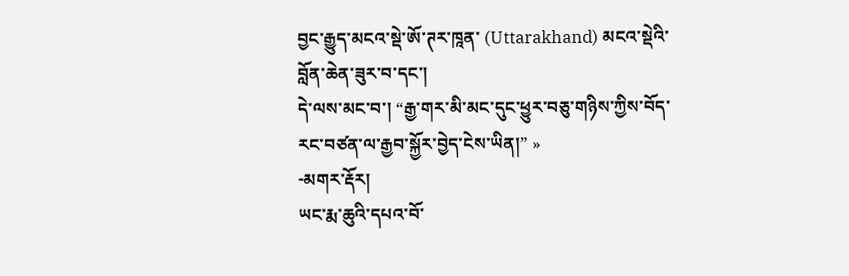བྱང་རྒྱུད་མངའ་སྡེ་ཨོ་ཊར་ཁཱན་ (Uttarakhand) མངའ་སྡེའི་བློན་ཆེན་ཟུར་བ་དང་།
དེ་ལས་མང་བ་། “རྒྱ་གར་མི་མང་དུང་ཕྱུར་བཅུ་གཉིས་ཀྱིས་བོད་རང་བཙན་ལ་རྒྱབ་སྐྱོར་བྱེད་ངེས་ཡིན།” »
-མགར་རྡོར།
ཡང་རྨ་ཆུའི་དཔའ་བོ་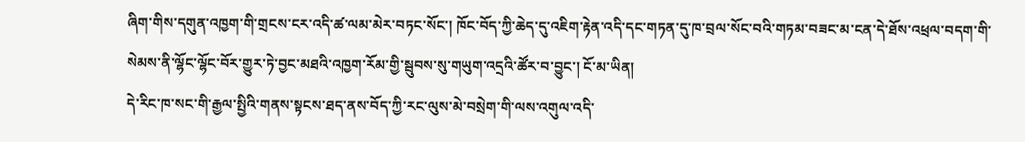ཞིག་གིས་དགུན་འཁྱག་གི་གྲངས་ངར་འདི་ཚ་ལམ་མེར་བཏང་སོང་། ཁོང་བོད་ཀྱི་ཆེད་དུ་འཇིག་རྟེན་འདི་དང་གཏན་དུ་ཁ་བྲལ་སོང་བའི་གཏམ་བཟང་མ་ངན་དེ་ཐོས་འཕྲལ་བདག་གི་སེམས་ནི་ལྷོང་ལྷོང་བོར་གྱུར་ཏེ་བྱང་མཐའི་འཁྱག་རོམ་གྱི་སྦུབས་སུ་གཡུག་འདྲའི་ཚོར་བ་བྱུང་། ངོ་མ་ཡིན།
དེ་རིང་ཁ་སང་གི་རྒྱལ་སྤྱིའི་གནས་སྟངས་ཐད་ནས་བོད་ཀྱི་རང་ལུས་མེ་བསྲེག་གི་ལས་འགུལ་འདི་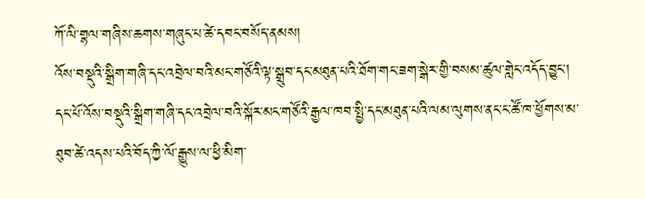ཀོ་ལི་གྷལ་གཞིས་ཆགས་གཞུང་པ་ཚེ་དབང་བསོད་ནམས།
འོས་བསྡུའི་སྒྲིག་གཞི་དང་འབྲེལ་བའི་མང་གཙོའི་ལྟ་སྒྲུབ་དང་མཐུན་པའི་ཐོག་གང་ཟག་སྒེར་གྱི་བསམ་ཚུལ་གླེང་འདོད་བྱུང་།
དང་པོ་འོས་བསྡུའི་སྒྲིག་གཞི་དང་འབྲེལ་བའི་སྐོར་མང་གཙོའི་རྒྱལ་ཁབ་སྤྱི་དང་མཐུན་པའི་ལམ་ལུགས་ནང་ང་ཚོ་ཁ་ཕྱོགས་མ་ཐུབ་ཚེ་འདས་པའི་བོད་ཀྱི་ལོ་རྒྱུས་ལ་ཕྱི་མིག་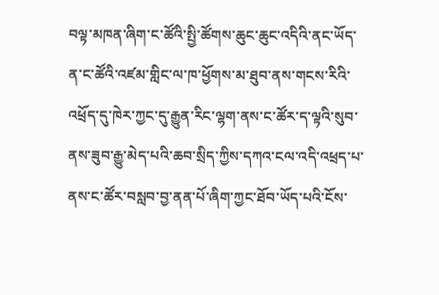བལྟ་མཁན་ཞིག་ང་ཚོའི་སྤྱི་ཚོགས་ཆུང་ཆུང་འདིའི་ནང་ཡོད་ན་ང་ཚོའི་འཛམ་གླིང་ལ་ཁ་ཕྱོགས་མ་ཐུབ་ནས་གངས་རིའི་འཕྲོད་དུ་ཁེར་ཀྱང་དུ་རྒྱུན་རིང་ལྷག་ནས་ང་ཚོར་ད་ལྟའི་སུབ་ནས་ཟུབ་རྒྱུ་མེད་པའི་ཆབ་སྲིད་ཀྱིས་དཀའ་ངལ་འདི་འཕྲད་པ་ནས་ང་ཚོར་བསླབ་བྱ་ནན་པོ་ཞིག་ཀྱང་ཐོབ་ཡོད་པའི་ངོས་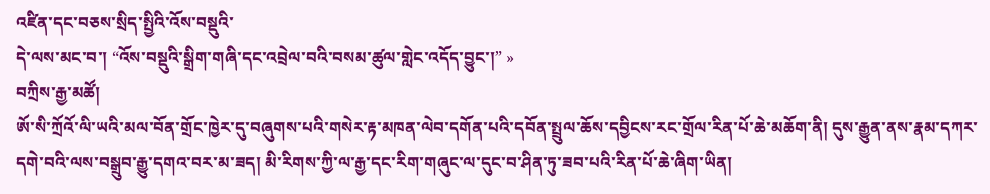འཛིན་དང་བཅས་སྲིད་སྤྱིའི་འོས་བསྡུའི་
དེ་ལས་མང་བ་། “འོས་བསྡུའི་སྒྲིག་གཞི་དང་འབྲེལ་བའི་བསམ་ཚུལ་གླེང་འདོད་བྱུང་།” »
བཀྲིས་རྒྱ་མཚོ།
ཨོ་སི་ཀྲོའོ་ལི་ཡའི་མལ་བོན་གྲོང་ཁྱེར་དུ་བཞུགས་པའི་གསེར་རྟ་མཁན་ལེབ་དགོན་པའི་དབོན་སྤྲུལ་ཆོས་དབྱིངས་རང་གྲོལ་རིན་པོ་ཆེ་མཆོག་ནི། དུས་རྒྱུན་ནས་རྣམ་དཀར་དགེ་བའི་ལས་བསྒྲུབ་རྒྱུ་དགའ་བར་མ་ཟད། མི་རིགས་ཀྱི་ལ་རྒྱ་དང་རིག་གཞུང་ལ་དུང་བ་ཤིན་ཏུ་ཟབ་པའི་རིན་པོ་ཆེ་ཞིག་ཡིན།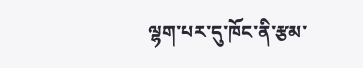ལྷག་པར་དུ་ཁོང་ནི་རྩམ་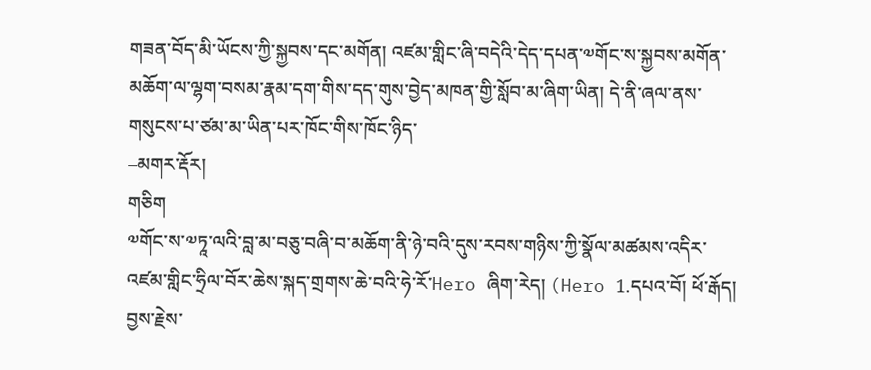གཟན་བོད་མི་ཡོངས་ཀྱི་སྐྱབས་དང་མགོན། འཛམ་གླིང་ཞི་བདེའི་དེད་དཔན་༧གོང་ས་སྐྱབས་མགོན་མཆོག་ལ་ལྷག་བསམ་རྣམ་དག་གིས་དད་གུས་བྱེད་མཁན་གྱི་སློབ་མ་ཞིག་ཡིན། དེ་ནི་ཞལ་ནས་གསུངས་པ་ཙམ་མ་ཡིན་པར་ཁོང་གིས་ཁོང་ཉིད་
–མགར་རྡོར།
གཅིག
༧གོང་ས་༧ཏཱ་ལའི་བླ་མ་བཅུ་བཞི་བ་མཆོག་ནི་ཉེ་བའི་དུས་རབས་གཉིས་ཀྱི་སྣོལ་མཚམས་འདིར་འཛམ་གླིང་ཧྲིལ་བོར་ཆེས་སྐད་གྲགས་ཆེ་བའི་ཧེ་རོ་Hero ཞིག་རེད། (Hero 1.དཔའ་བོ། ཕོ་རྒོད། བྱས་རྗེས་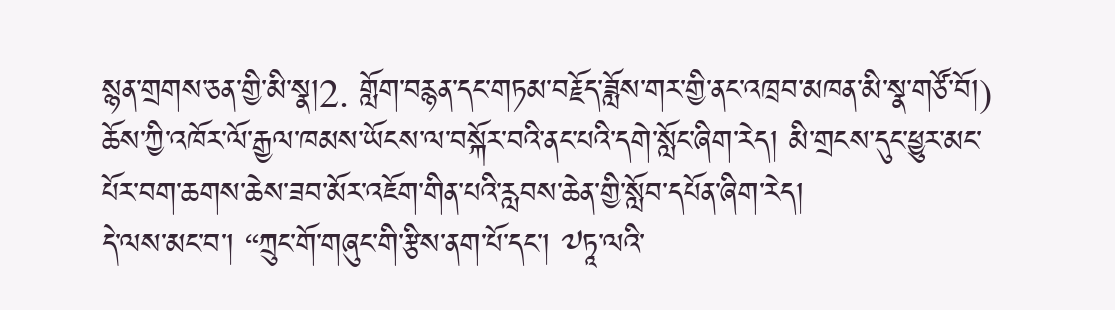སྙན་གྲགས་ཅན་གྱི་མི་སྣ།2. གློག་བརྙན་དང་གཏམ་བརྗོད་ཟློས་གར་གྱི་ནང་འཁྲབ་མཁན་མི་སྣ་གཙོ་བོ།) ཆོས་ཀྱི་འཁོར་ལོ་རྒྱལ་ཁམས་ཡོངས་ལ་བསྐོར་བའི་ནང་པའི་དགེ་སློང་ཞིག་རེད། མི་གྲངས་དུང་ཕྱུར་མང་པོར་བག་ཆགས་ཆེས་ཟབ་མོར་འཇོག་གིན་པའི་རླབས་ཆེན་གྱི་སློབ་དཔོན་ཞིག་རེད།
དེ་ལས་མང་བ་། “ཀྲུང་གོ་གཞུང་གི་རྩིས་ནག་པོ་དང་། ༧ཏཱ་ལའི་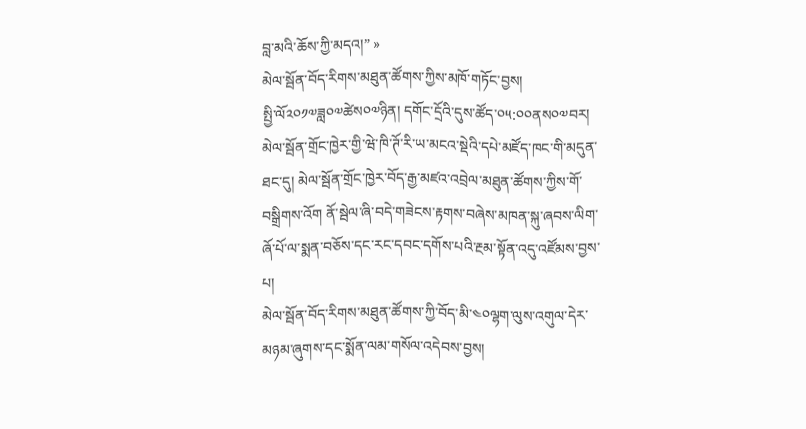བླ་མའི་ཆོས་ཀྱི་མདའ།” »
མེལ་སྦོན་བོད་རིགས་མཐུན་ཚོགས་ཀྱིས་མཁོ་གཏོང་བྱས།
སྤྱི་ལོ༢༠༡༧ཟླ༠༧ཚེས༠༧ཉིན། དགོང་དྲོའི་དུས་ཚོད་༠༥:༠༠ནས༠༧བར། མེལ་སྦོན་གྲོང་ཁྱེར་གྱི་ཝེ་ཁི་ཊོ་རི་ཡ་མངའ་སྡེའི་དཔེ་མཛོད་ཁང་གི་མདུན་ཐང་དུ། མེལ་སྦོན་གྲོང་ཁྱེར་བོད་རྒྱ་མཛའ་འབྲེལ་མཐུན་ཚོགས་ཀྱིས་གོ་བསྒྲིགས་འོག ནོ་སྦེལ་ཞི་བདེ་གཟེངས་རྟགས་བཞེས་མཁན་སྐུ་ཞབས་ལིག་ཞོ་པོ་ལ་སྨན་བཅོས་དང་རང་དབང་དགོས་པའི་རྔམ་སྟོན་འདུ་འཛོམས་བྱས་པ།
མེལ་སྦོན་བོད་རིགས་མཐུན་ཚོགས་ཀྱི་བོད་མི་༤༠ལྷག་ལུས་འགུལ་དེར་མཉམ་ཞུགས་དང་སྨོན་ལམ་གསོལ་འདེབས་བྱས།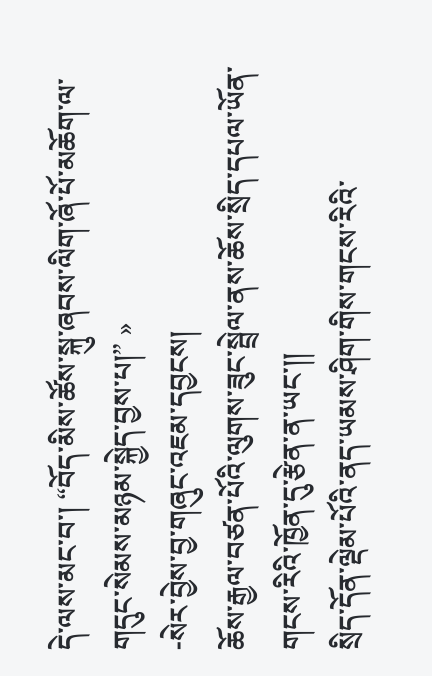དེ་ལས་མང་བ་། “བོད་མིས་ཚོས་སྐུ་ཞབས་ལིག་ཞོ་པོ་མཆོག་ལ་གདུང་སེམས་མཉམ་སྐྱེད་བྱས་པ།” »
-སེར་བྱེས་བྱ་གཞུང་འཇམ་དབྱངས།
ཆོས་རྒྱལ་བཙན་པོའི་ལུགས་ཟུང་སྦྲེལ་ནས་ཆོས་སྲིད་དཔལ་ཡོན་གངས་རིའི་ཁྱོན་དུ་རྩེན་ན་ཡང་།།
སྲིད་དོན་ལྡེམ་པོའི་ནད་ཡམས་ཤིག་གིས་གངས་རིའི་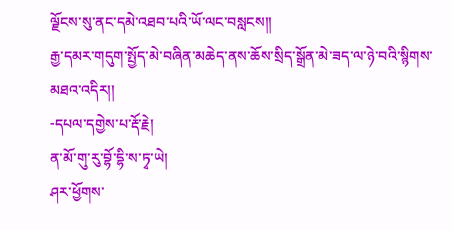ལྗོངས་སུ་ནང་དམེ་འཐབ་པའི་ཡོ་ལང་བསླངས།།
རྒྱ་དམར་གདུག་སྤྱོད་མེ་བཞིན་མཆེད་ནས་ཆོས་སྲིད་སྒྲོན་མེ་ཟད་ལ་ཉེ་བའི་སྙིགས་མཐའ་འདིར།།
-དཔལ་དགྱེས་པ་རྡོ་རྗེ།
ན་མོ་གུ་རུ་བྷོ་དྷི་ས་ཏྭ་ཡེ།
ཤར་ཕྱོགས་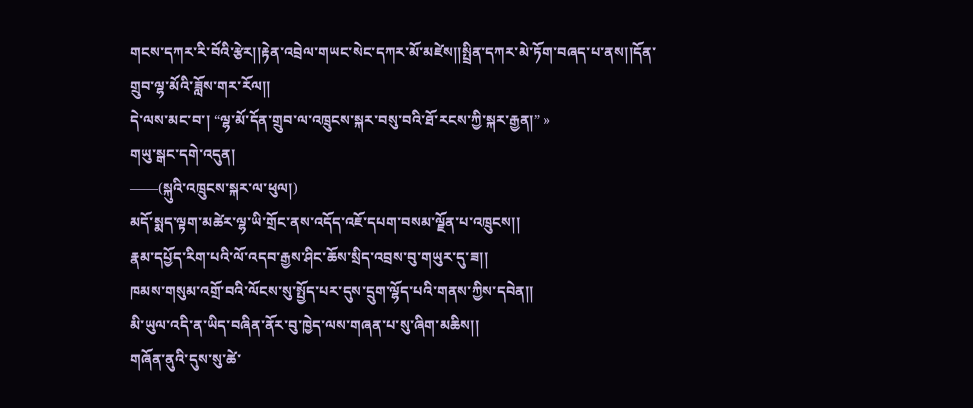གངས་དཀར་རི་བོའི་རྩེར།།རྟེན་འབྲེལ་གཡང་སེང་དཀར་མོ་མཛེས།།སྤྲིན་དཀར་མེ་ཏོག་བཞད་པ་ནས།།དོན་གྲུབ་ལྷ་མོའི་ཟློས་གར་རོལ།།
དེ་ལས་མང་བ་། “ལྷ་མོ་དོན་གྲུབ་ལ་འཁྲུངས་སྐར་བསུ་བའི་ཐོ་རངས་ཀྱི་སྐར་རྒྱན།” »
གཡུ་སྒང་དགེ་འདུན།
——(སྐུའི་འཁྲུངས་སྐར་ལ་ཕུལ།)
མདོ་སྨད་ལྟག་མཚེར་ལྷ་ཡི་གྲོང་ནས་འདོད་འཇོ་དཔག་བསམ་ལྗོན་པ་འཁྲུངས།།
རྣམ་དཔྱོད་རིག་པའི་ལོ་འདབ་རྒྱས་ཤིང་ཆོས་སྲིད་འབྲས་བུ་གཡུར་དུ་ཟ།།
ཁམས་གསུམ་འགྲོ་བའི་ལོངས་སུ་སྤྱོད་པར་དུས་དྲུག་ལྷོད་པའི་གནས་ཀྱིས་དབེན།།
མི་ཡུལ་འདི་ན་ཡིད་བཞིན་ནོར་བུ་ཁྱེད་ལས་གཞན་པ་སུ་ཞིག་མཆིས།།
གཞོན་ནུའི་དུས་སུ་ཚེ་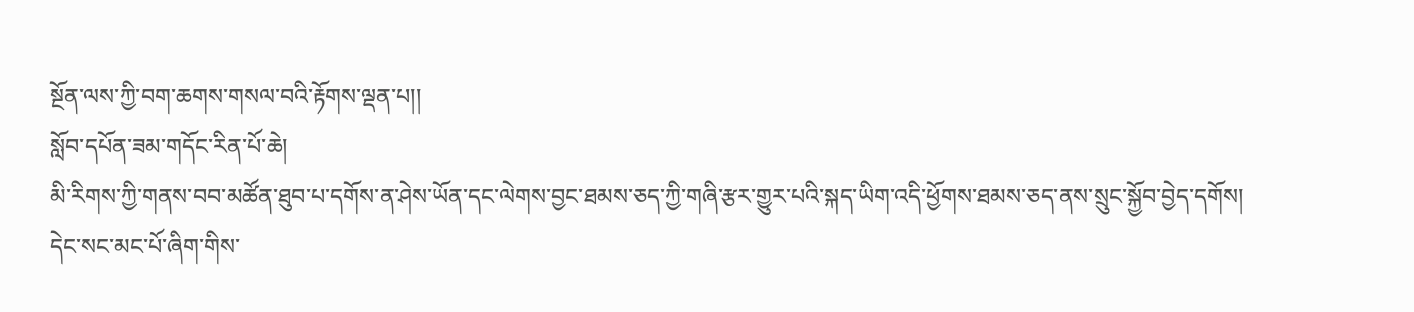སྔོན་ལས་ཀྱི་བག་ཆགས་གསལ་བའི་རྟོགས་ལྡན་པ།།
སློབ་དཔོན་ཟམ་གདོང་རིན་པོ་ཆེ།
མི་རིགས་ཀྱི་གནས་བབ་མཚོན་ཐུབ་པ་དགོས་ན་ཤེས་ཡོན་དང་ལེགས་བྱང་ཐམས་ཅད་ཀྱི་གཞི་རྩར་གྱུར་པའི་སྐད་ཡིག་འདི་ཕྱོགས་ཐམས་ཅད་ནས་སྲུང་སྐྱོབ་བྱེད་དགོས།
དེང་སང་མང་པོ་ཞིག་གིས་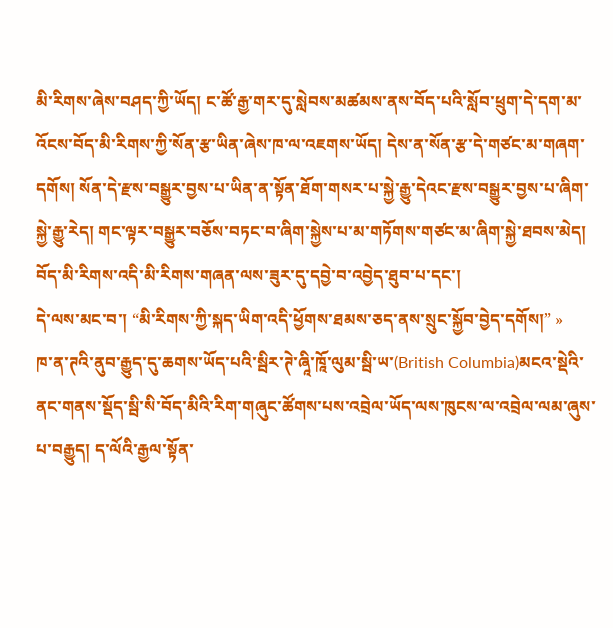མི་རིགས་ཞེས་བཤད་ཀྱི་ཡོད། ང་ཚོ་རྒྱ་གར་དུ་སླེབས་མཚམས་ནས་བོད་པའི་སློབ་ཕྲུག་དེ་དག་མ་འོངས་བོད་མི་རིགས་ཀྱི་སོན་རྩ་ཡིན་ཞེས་ཁ་ལ་འཇགས་ཡོད། དེས་ན་སོན་རྩ་དེ་གཙང་མ་གཞག་དགོས། སོན་དེ་རྫས་བསྒྱུར་བྱས་པ་ཡིན་ན་སྟོན་ཐོག་གསར་པ་སྐྱེ་རྒྱུ་དེའང་རྫས་བསྒྱུར་བྱས་པ་ཞིག་སྐྱེ་རྒྱུ་རེད། གང་ལྟར་བསྒྱུར་བཅོས་བཏང་བ་ཞིག་སྐྱེས་པ་མ་གཏོགས་གཙང་མ་ཞིག་སྐྱེ་ཐབས་མེད། བོད་མི་རིགས་འདི་མི་རིགས་གཞན་ལས་ཟུར་དུ་དབྱེ་བ་འབྱེད་ཐུབ་པ་དང་།
དེ་ལས་མང་བ་། “མི་རིགས་ཀྱི་སྐད་ཡིག་འདི་ཕྱོགས་ཐམས་ཅད་ནས་སྲུང་སྐྱོབ་བྱེད་དགོས།” »
ཁ་ན་ཊའི་ནུབ་རྒྱུད་དུ་ཆགས་ཡོད་པའི་སྦིར་ཊེ་ཞཱི་ཁཱོ་ལུམ་སྦི་ཡ་(British Columbia)མངའ་སྡེའི་ནང་གནས་སྡོད་སྦི་སི་བོད་མིའི་རིག་གཞུང་ཚོགས་པས་འབྲེལ་ཡོད་ལས་ཁུངས་ལ་འབྲེལ་ལམ་ཞུས་པ་བརྒྱུད། ད་ལོའི་རྒྱལ་སྟོན་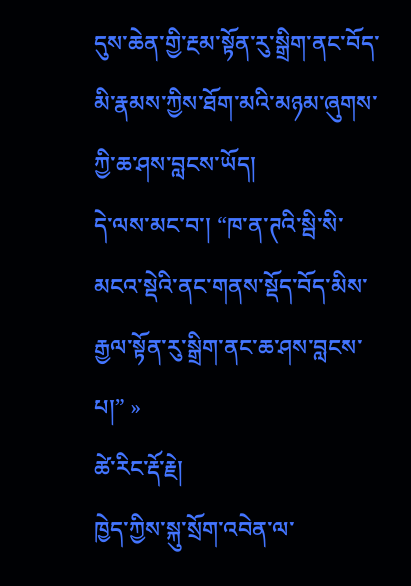དུས་ཆེན་གྱི་རྔམ་སྟོན་རུ་སྒྲིག་ནང་བོད་མི་རྣམས་ཀྱིས་ཐོག་མའི་མཉམ་ཞུགས་ཀྱི་ཆ་ཤས་བླངས་ཡོད།
དེ་ལས་མང་བ་། “ཁ་ན་ཊའི་སྦི་སི་མངའ་སྡེའི་ནང་གནས་སྡོད་བོད་མིས་རྒྱལ་སྟོན་རུ་སྒྲིག་ནང་ཆ་ཤས་བླངས་པ།” »
ཚེ་རིང་རྡོ་རྗེ།
ཁྱེད་ཀྱིས་སྐུ་སྲོག་འབེན་ལ་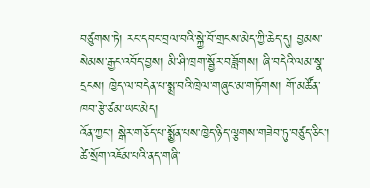བཙུགས་ཏེ། རང་དབང་བྲལ་བའི་སྐྱེ་བོ་གྲངས་མེད་ཀྱི་ཆེད་དུ། བྱམས་སེམས་རྒྱང་འབོད་བྱས། མི་ཤི་ཁྲག་སྦྱོར་བཟློགས། ཞི་བདེའི་ལམ་སྣ་དྲངས། ཁྱེད་ལ་བདེན་པ་སྨྲ་བའི་ཁྲེལ་གཞུང་མ་གཏོགས། གོ་མཚོན་ཁབ་རྩེ་ཙམ་ཡང་མེད།
འོན་ཀྱང་། སྒེར་གཅོད་པ་སྨྱོན་པས་ཁྱེད་ཉིད་ལྕགས་གཟེབ་ཏུ་བཙུད་ཅིང་། ཚེ་སྲོག་འཇོམ་པའི་ནད་གཞི་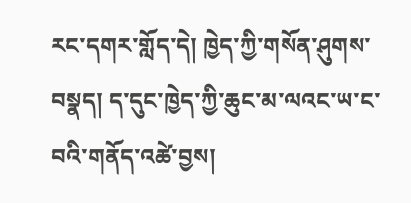རང་དགར་གློད་དེ། ཁྱེད་ཀྱི་གསོན་ཤུགས་བསྣད། ད་དུང་ཁྱེད་ཀྱི་ཆུང་མ་ལའང་ཡ་ང་བའི་གནོད་འཚེ་བྱས།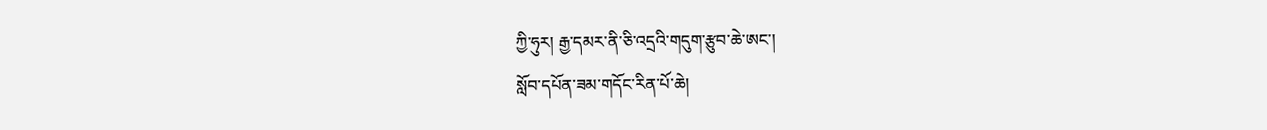ཀྱི་ཧུར། རྒྱ་དམར་ནི་ཅི་འདྲའི་གདུག་རྩུབ་ཆེ་ཨང་།
སློབ་དཔོན་ཟམ་གདོང་རིན་པོ་ཆེ།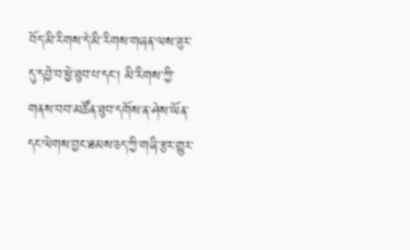བོད་མི་རིགས་དེ་མི་རིགས་གཞན་ལས་ཟུར་དུ་དབྱེ་བ་ཕྱེ་ཐུབ་པ་དང་། མི་རིགས་ཀྱི་གནས་བབ་མཚོན་ཐུབ་དགོས་ན་ཤེས་ཡོན་དང་ལེགས་བྱང་ཐམས་ཅད་ཀྱི་གཞི་རྩར་གྱུར་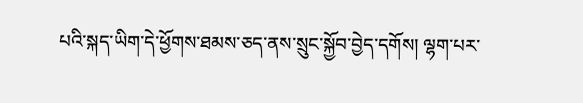པའི་སྐད་ཡིག་དེ་ཕྱོགས་ཐམས་ཅད་ནས་སྲུང་སྐྱོབ་བྱེད་དགོས། ལྷག་པར་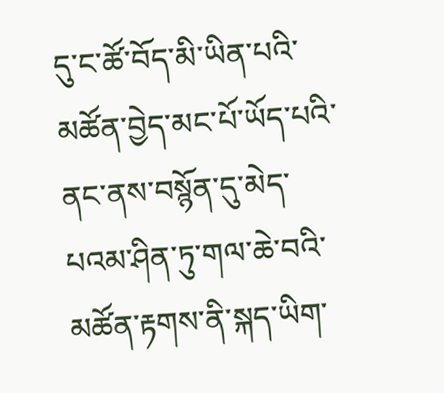དུ་ང་ཚོ་བོད་མི་ཡིན་པའི་མཚོན་བྱེད་མང་པོ་ཡོད་པའི་ནང་ནས་བསྙོན་དུ་མེད་པའམ་ཤིན་ཏུ་གལ་ཆེ་བའི་མཚོན་རྟགས་ནི་སྐད་ཡིག་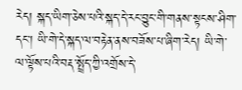རེད། སྐད་ཡིག་ཅེས་པའི་སྐད་དེ་རང་བྱུང་གི་གནས་སྟངས་ཤིག་དང་། ཡི་གེ་དེ་སྐད་ལ་བརྟེན་ནས་བཟོས་པ་ཞིག་རེད། ཡི་གེ་ལ་ལྟོས་པའི་བརྡ་སྤྲོད་ཀྱི་འགྲོས་དེ་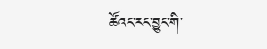ཚོའང་རང་བྱུང་གི་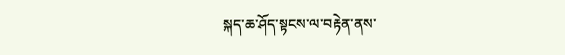སྐད་ཆ་ཤོད་སྟངས་ལ་བརྟེན་ནས་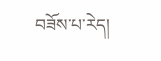བཟོས་པ་རེད།